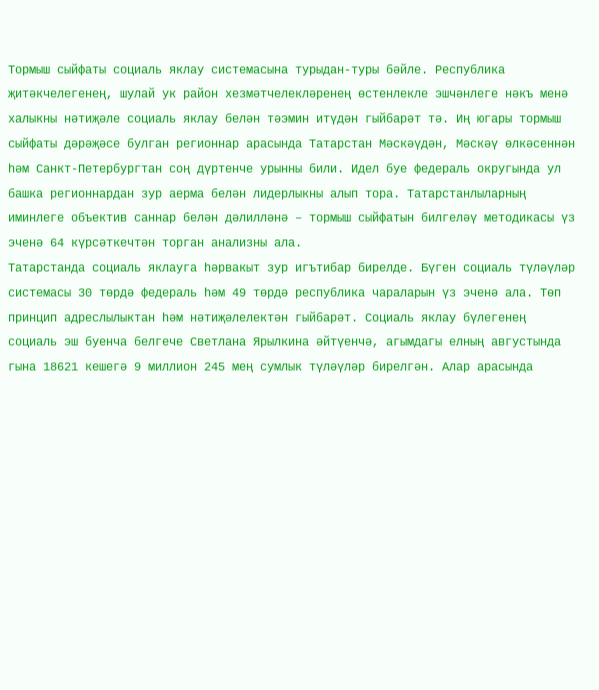Тормыш сыйфаты социаль яклау системасына турыдан-туры бәйле. Республика җитәкчелегенең, шулай ук район хезмәтчелекләренең өстенлекле эшчәнлеге нәкъ менә халыкны нәтиҗәле социаль яклау белән тәэмин итүдән гыйбарәт тә. Иң югары тормыш сыйфаты дәрәҗәсе булган регионнар арасында Татарстан Мәскәүдән, Мәскәү өлкәсеннән һәм Санкт-Петербургтан соң дүртенче урынны били. Идел буе федераль округында ул башка регионнардан зур аерма белән лидерлыкны алып тора. Татарстанлыларның иминлеге объектив саннар белән дәлилләнә – тормыш сыйфатын билгеләү методикасы үз эченә 64 күрсәткечтән торган анализны ала.
Татарстанда социаль яклауга һәрвакыт зур игътибар бирелде. Бүген социаль түләүләр системасы 30 төрдә федераль һәм 49 төрдә республика чараларын үз эченә ала. Төп принцип адреслылыктан һәм нәтиҗәлелектән гыйбарәт. Социаль яклау бүлегенең социаль эш буенча белгече Светлана Ярылкина әйтүенчә, агымдагы елның августында гына 18621 кешегә 9 миллион 245 мең сумлык түләүләр бирелгән. Алар арасында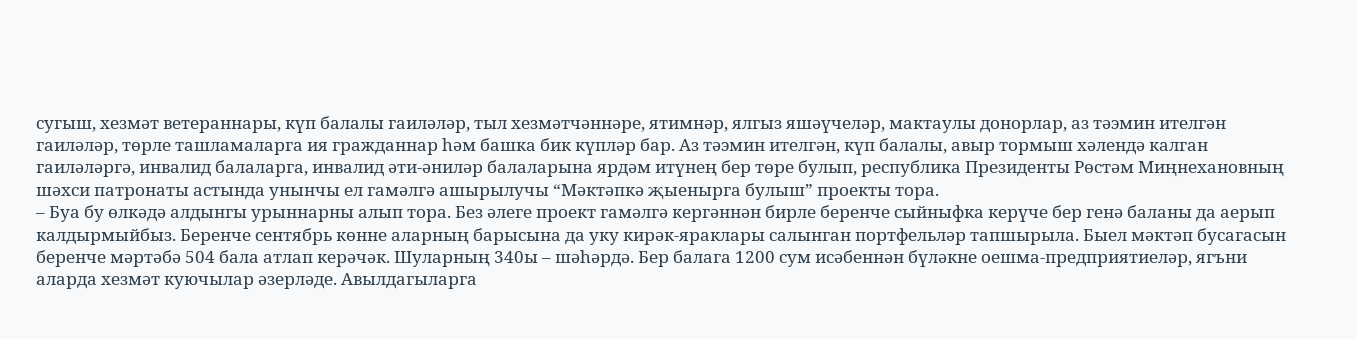сугыш, хезмәт ветераннары, күп балалы гаиләләр, тыл хезмәтчәннәре, ятимнәр, ялгыз яшәүчеләр, мактаулы донорлар, аз тәэмин ителгән гаиләләр, төрле ташламаларга ия гражданнар һәм башка бик күпләр бар. Аз тәэмин ителгән, күп балалы, авыр тормыш хәлендә калган гаиләләргә, инвалид балаларга, инвалид әти-әниләр балаларына ярдәм итүнең бер төре булып, республика Президенты Рөстәм Миңнехановның шәхси патронаты астында унынчы ел гамәлгә ашырылучы “Мәктәпкә җыенырга булыш” проекты тора.
– Буа бу өлкәдә алдынгы урыннарны алып тора. Без әлеге проект гамәлгә кергәннән бирле беренче сыйныфка керүче бер генә баланы да аерып калдырмыйбыз. Беренче сентябрь көнне аларның барысына да уку кирәк-яраклары салынган портфельләр тапшырыла. Быел мәктәп бусагасын беренче мәртәбә 504 бала атлап керәчәк. Шуларның 340ы – шәһәрдә. Бер балага 1200 сум исәбеннән бүләкне оешма-предприятиеләр, ягъни аларда хезмәт куючылар әзерләде. Авылдагыларга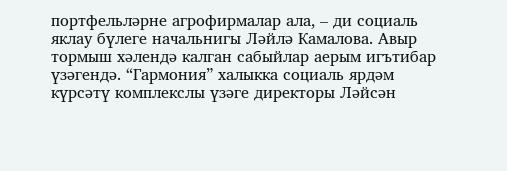портфельләрне агрофирмалар ала, – ди социаль яклау бүлеге начальнигы Ләйлә Камалова. Авыр тормыш хәлендә калган сабыйлар аерым игътибар үзәгендә. “Гармония” халыкка социаль ярдәм күрсәтү комплекслы үзәге директоры Ләйсән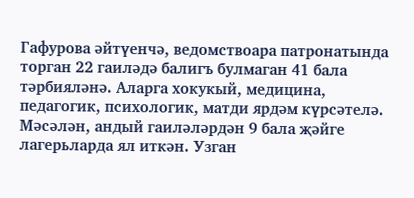Гафурова әйтүенчә, ведомствоара патронатында торган 22 гаиләдә балигъ булмаган 41 бала тәрбияләнә. Аларга хокукый, медицина, педагогик, психологик, матди ярдәм күрсәтелә. Мәсәлән, андый гаиләләрдән 9 бала җәйге лагерьларда ял иткән. Узган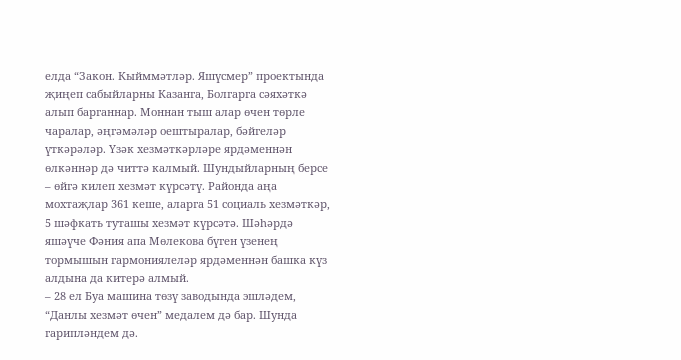елда “Закон. Кыйммәтләр. Яшүсмер” проектында җиңеп сабыйларны Казанга, Болгарга сәяхәткә алып барганнар. Моннан тыш алар өчен төрле чаралар, әңгәмәләр оештыралар, бәйгеләр үткәрәләр. Үзәк хезмәткәрләре ярдәменнән өлкәннәр дә читтә калмый. Шундыйларның берсе – өйгә килеп хезмәт күрсәтү. Районда аңа мохтаҗлар 361 кеше, аларга 51 социаль хезмәткәр, 5 шәфкать туташы хезмәт күрсәтә. Шәһәрдә яшәүче Фәния апа Мөлекова бүген үзенең тормышын гармониялеләр ярдәменнән башка күз алдына да китерә алмый.
– 28 ел Буа машина төзү заводында эшләдем, “Данлы хезмәт өчен” медалем дә бар. Шунда гарипләндем дә.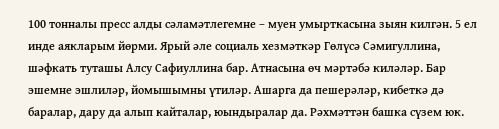100 тонналы пресс алды сәламәтлегемне – муен умырткасына зыян килгән. 5 ел инде аякларым йөрми. Ярый әле социаль хезмәткәр Гөлүсә Сәмигуллина, шәфкать туташы Алсу Сафиуллина бар. Атнасына өч мәртәбә киләләр. Бар эшемне эшлиләр, йомышымны үтиләр. Ашарга да пешерәләр, кибеткә дә баралар, дару да алып кайталар, юындыралар да. Рәхмәттән башка сүзем юк.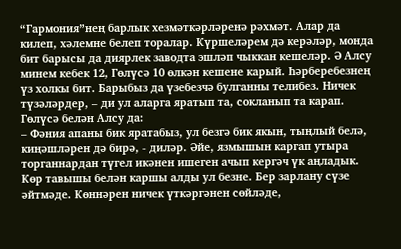“Гармония”нең барлык хезмәткәрләренә рәхмәт. Алар да килеп, хәлемне белеп торалар. Күршеләрем дә керәләр, монда бит барысы да диярлек заводта эшләп чыккан кешеләр. Ә Алсу минем кебек 12, Гөлүсә 10 өлкән кешене карый. Һәрберебезнең үз холкы бит. Барыбыз да үзебезчә булганны телибез. Ничек түзәләрдер, – ди ул аларга яратып та, сокланып та карап. Гөлүсә белән Алсу да:
– Фәния апаны бик яратабыз, ул безгә бик якын, тыңлый белә, киңәшләрен дә бирә, - диләр. Әйе, язмышын каргап утыра торганнардан түгел икәнен ишеген ачып кергәч үк аңладык. Көр тавышы белән каршы алды ул безне. Бер зарлану сүзе әйтмәде. Көннәрен ничек үткәргәнен сөйләде,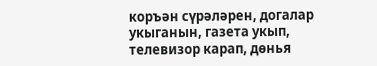коръән сүрәләрен, догалар укыганын, газета укып, телевизор карап, дөнья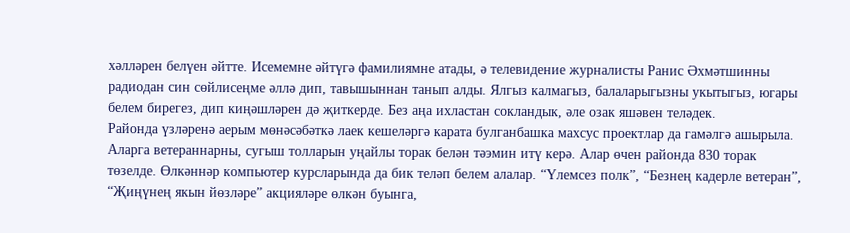хәлләрен белүен әйтте. Исемемне әйтүгә фамилиямне атады, ә телевидение журналисты Ранис Әхмәтшинны радиодан син сөйлисеңме әллә дип, тавышыннан танып алды. Ялгыз калмагыз, балаларыгызны укытыгыз, югары белем бирегез, дип киңәшләрен дә җиткерде. Без аңа ихластан сокландык, әле озак яшәвен теләдек.
Районда үзләренә аерым мөнәсәбәткә лаек кешеләргә карата булганбашка махсус проектлар да гамәлгә ашырыла. Аларга ветераннарны, сугыш толларын уңайлы торак белән тәэмин итү керә. Алар өчен районда 830 торак төзелде. Өлкәннәр компьютер курсларында да бик теләп белем алалар. “Үлемсез полк”, “Безнең кадерле ветеран”, “Җиңүнең якын йөзләре” акцияләре өлкән буынга,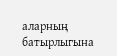аларның батырлыгына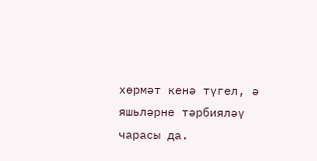хөрмәт кенә түгел, ә яшьләрне тәрбияләү чарасы да.